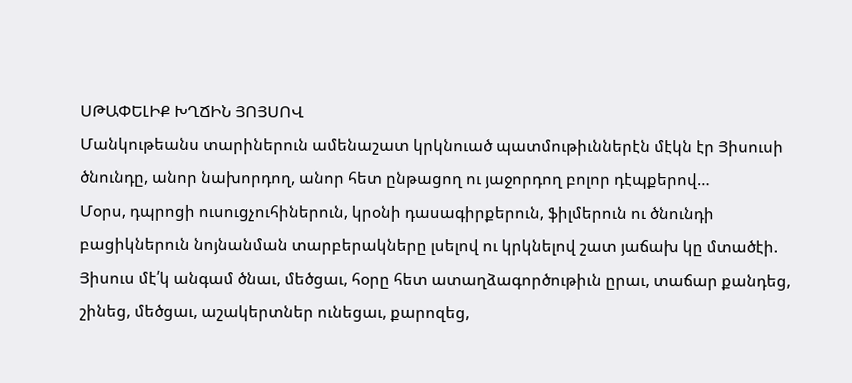ՍԹԱՓԵԼԻՔ ԽՂՃԻՆ ՅՈՅՍՈՎ
Մանկութեանս տարիներուն ամենաշատ կրկնուած պատմութիւններէն մէկն էր Յիսուսի ծնունդը, անոր նախորդող, անոր հետ ընթացող ու յաջորդող բոլոր դէպքերով…
Մօրս, դպրոցի ուսուցչուհիներուն, կրօնի դասագիրքերուն, ֆիլմերուն ու ծնունդի բացիկներուն նոյնանման տարբերակները լսելով ու կրկնելով շատ յաճախ կը մտածէի. Յիսուս մէ՛կ անգամ ծնաւ, մեծցաւ, հօրը հետ ատաղձագործութիւն ըրաւ, տաճար քանդեց, շինեց, մեծցաւ, աշակերտներ ունեցաւ, քարոզեց,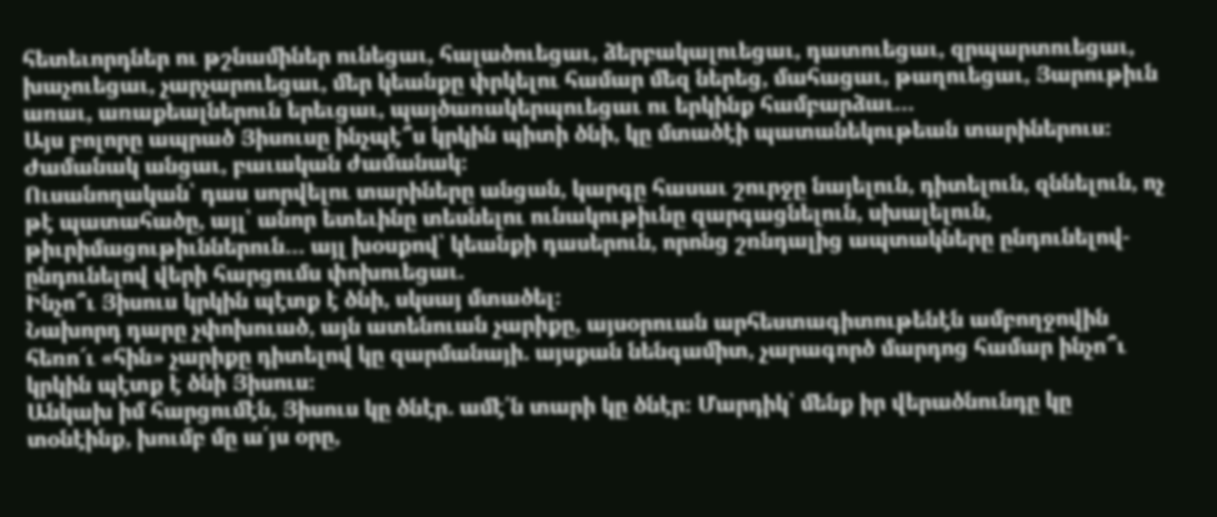հետեւորդներ ու թշնամիներ ունեցաւ, հալածուեցաւ, ձերբակալուեցաւ, դատուեցաւ, զրպարտուեցաւ, խաչուեցաւ, չարչարուեցաւ, մեր կեանքը փրկելու համար մեզ ներեց, մահացաւ, թաղուեցաւ, Յարութիւն առաւ, առաքեալներուն երեւցաւ, պայծառակերպուեցաւ ու երկինք համբարձաւ…
Այս բոլորը ապրած Յիսուսը ինչպէ՞ս կրկին պիտի ծնի, կը մտածէի պատանեկութեան տարիներուս։
Ժամանակ անցաւ, բաւական ժամանակ։
Ուսանողական՝ դաս սորվելու տարիները անցան, կարգը հասաւ շուրջը նայելուն, դիտելուն, զննելուն, ոչ թէ պատահածը, այլ՝ անոր ետեւինը տեսնելու ունակութիւնը զարգացնելուն, սխալելուն, թիւրիմացութիւններուն… այլ խօսքով՝ կեանքի դասերուն, որոնց շռնդալից ապտակները ընդունելով-ընդունելով վերի հարցումս փոխուեցաւ.
Ինչո՞ւ Յիսուս կրկին պէտք է ծնի, սկսայ մտածել։
Նախորդ դարը չփոխուած, այն ատենուան չարիքը, այսօրուան արհեստագիտութենէն ամբողջովին հեռո՜ւ «հին» չարիքը դիտելով կը զարմանայի. այսքան նենգամիտ, չարագործ մարդոց համար ինչո՞ւ կրկին պէտք է ծնի Յիսուս։
Անկախ իմ հարցումէն, Յիսուս կը ծնէր. ամէ՛ն տարի կը ծնէր։ Մարդիկ՝ մենք իր վերածնունդը կը տօնէինք, խումբ մը ա՛յս օրը,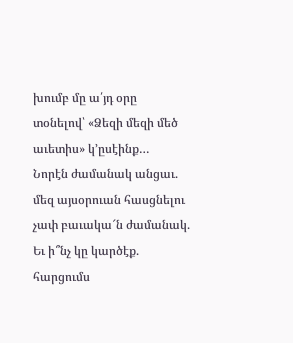խումբ մը ա՛յդ օրը տօնելով՝ «Ձեզի մեզի մեծ աւետիս» կ՚ըսէինք…
Նորէն ժամանակ անցաւ. մեզ այսօրուան հասցնելու չափ բաւակա՜ն ժամանակ.
Եւ ի՞նչ կը կարծէք. հարցումս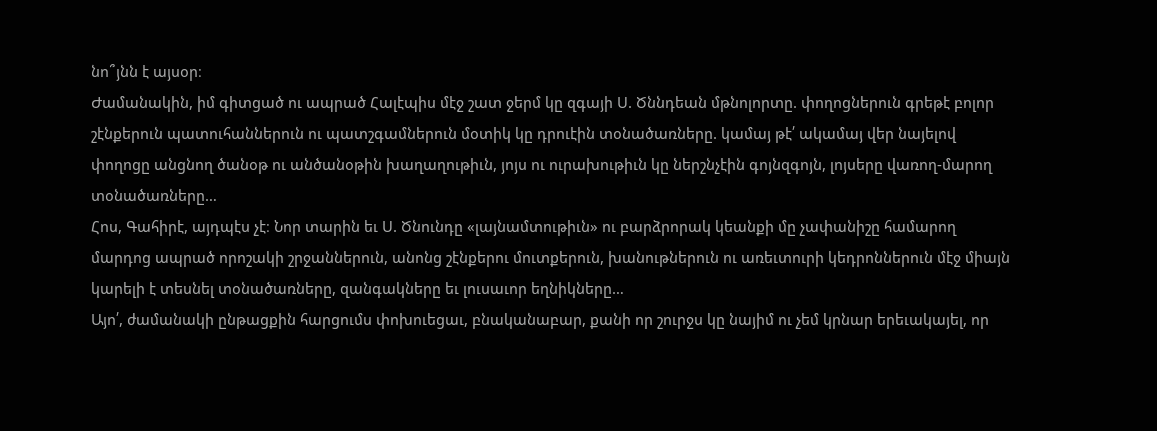նո՞յնն է այսօր։
Ժամանակին, իմ գիտցած ու ապրած Հալէպիս մէջ շատ ջերմ կը զգայի Ս. Ծննդեան մթնոլորտը. փողոցներուն գրեթէ բոլոր շէնքերուն պատուհաններուն ու պատշգամներուն մօտիկ կը դրուէին տօնածառները. կամայ թէ՛ ակամայ վեր նայելով փողոցը անցնող ծանօթ ու անծանօթին խաղաղութիւն, յոյս ու ուրախութիւն կը ներշնչէին գոյնզգոյն, լոյսերը վառող-մարող տօնածառները…
Հոս, Գահիրէ, այդպէս չէ։ Նոր տարին եւ Ս. Ծնունդը «լայնամտութիւն» ու բարձրորակ կեանքի մը չափանիշը համարող մարդոց ապրած որոշակի շրջաններուն, անոնց շէնքերու մուտքերուն, խանութներուն ու առեւտուրի կեդրոններուն մէջ միայն կարելի է տեսնել տօնածառները, զանգակները եւ լուսաւոր եղնիկները…
Այո՛, ժամանակի ընթացքին հարցումս փոխուեցաւ, բնականաբար, քանի որ շուրջս կը նայիմ ու չեմ կրնար երեւակայել, որ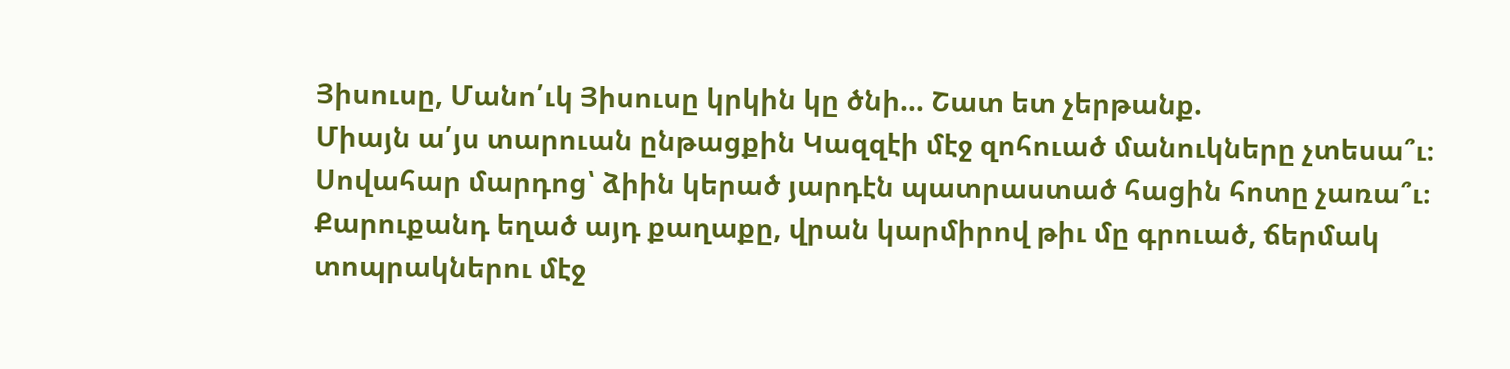Յիսուսը, Մանո՛ւկ Յիսուսը կրկին կը ծնի… Շատ ետ չերթանք.
Միայն ա՛յս տարուան ընթացքին Կազզէի մէջ զոհուած մանուկները չտեսա՞ւ։
Սովահար մարդոց՝ ձիին կերած յարդէն պատրաստած հացին հոտը չառա՞ւ։
Քարուքանդ եղած այդ քաղաքը, վրան կարմիրով թիւ մը գրուած, ճերմակ տոպրակներու մէջ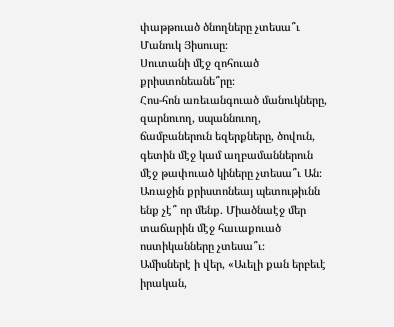փաթթուած ծնողները չտեսա՞ւ Մանուկ Յիսուսը։
Սուտանի մէջ զոհուած քրիստոնեանե՞րը։
Հոս-հոն առեւանգուած մանուկները, զարնուող, սպաննուող, ճամբաներուն եզերքները, ծովուն, գետին մէջ կամ աղբամաններուն մէջ թափուած կիները չտեսա՞ւ Ան։
Առաջին քրիստոնեայ պետութիւնն ենք չէ՞ որ մենք. Միածնաէջ մեր տաճարին մէջ հաւաքուած ոստիկանները չտեսա՞ւ։
Ամիսներէ ի վեր, «Աւելի քան երբեւէ իրական,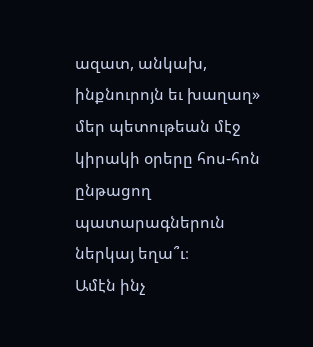ազատ, անկախ, ինքնուրոյն եւ խաղաղ» մեր պետութեան մէջ կիրակի օրերը հոս-հոն ընթացող պատարագներուն ներկայ եղա՞ւ։
Ամէն ինչ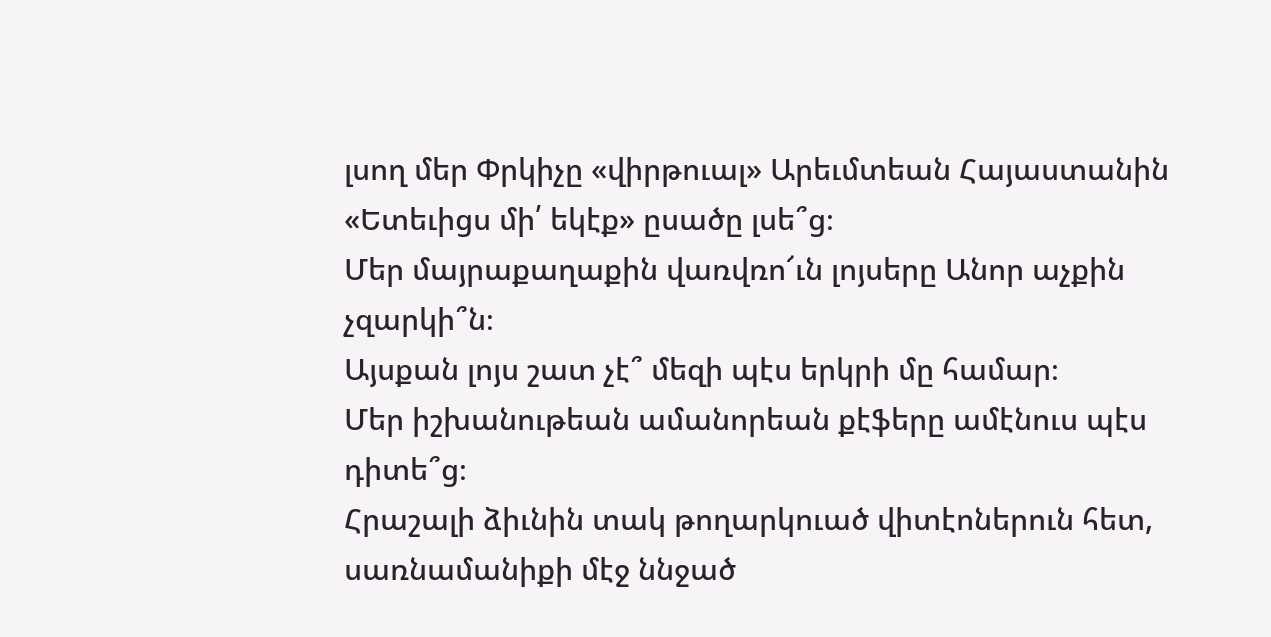լսող մեր Փրկիչը «վիրթուալ» Արեւմտեան Հայաստանին «Ետեւիցս մի՛ եկէք» ըսածը լսե՞ց։
Մեր մայրաքաղաքին վառվռո՜ւն լոյսերը Անոր աչքին չզարկի՞ն։
Այսքան լոյս շատ չէ՞ մեզի պէս երկրի մը համար։
Մեր իշխանութեան ամանորեան քէֆերը ամէնուս պէս դիտե՞ց։
Հրաշալի ձիւնին տակ թողարկուած վիտէոներուն հետ, սառնամանիքի մէջ ննջած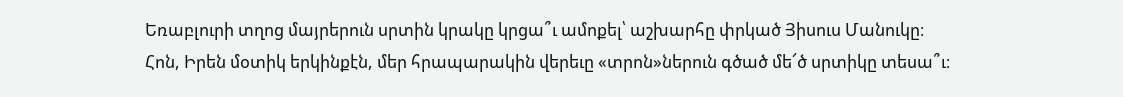Եռաբլուրի տղոց մայրերուն սրտին կրակը կրցա՞ւ ամոքել՝ աշխարհը փրկած Յիսուս Մանուկը։
Հոն, Իրեն մօտիկ երկինքէն, մեր հրապարակին վերեւը «տրոն»ներուն գծած մե՜ծ սրտիկը տեսա՞ւ։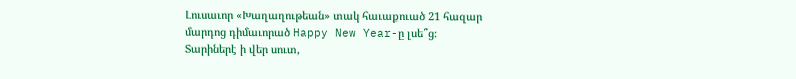Լուսաւոր «Խաղաղութեան» տակ հաւաքուած 21 հազար մարդոց դիմաւորած Happy New Year-ը լսե՞ց։
Տարիներէ ի վեր սուտ,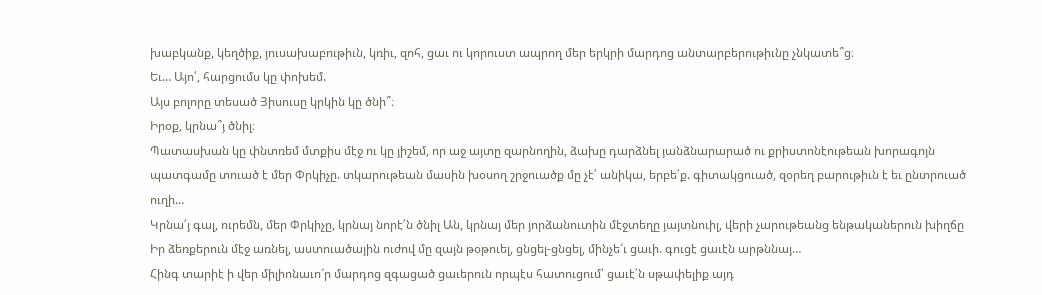խաբկանք, կեղծիք, յուսախաբութիւն, կռիւ, զոհ, ցաւ ու կորուստ ապրող մեր երկրի մարդոց անտարբերութիւնը չնկատե՞ց։
Եւ… Այո՛, հարցումս կը փոխեմ.
Այս բոլորը տեսած Յիսուսը կրկին կը ծնի՞։
Իրօք, կրնա՞յ ծնիլ։
Պատասխան կը փնտռեմ մտքիս մէջ ու կը յիշեմ, որ աջ այտը զարնողին, ձախը դարձնել յանձնարարած ու քրիստոնէութեան խորագոյն պատգամը տուած է մեր Փրկիչը. տկարութեան մասին խօսող շրջուածք մը չէ՛ անիկա, երբե՛ք. գիտակցուած, զօրեղ բարութիւն է եւ ընտրուած ուղի…
Կրնա՛յ գալ, ուրեմն, մեր Փրկիչը, կրնայ նորէ՛ն ծնիլ Ան, կրնայ մեր յորձանուտին մէջտեղը յայտնուիլ, վերի չարութեանց ենթականերուն խիղճը Իր ձեռքերուն մէջ առնել, աստուածային ուժով մը զայն թօթուել, ցնցել-ցնցել, մինչե՜ւ ցաւի. գուցէ ցաւէն արթննայ…
Հինգ տարիէ ի վեր միլիոնաւո՜ր մարդոց զգացած ցաւերուն որպէս հատուցում՝ ցաւէ՛ն սթափելիք այդ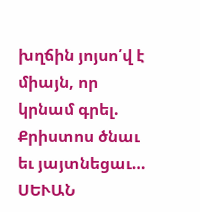խղճին յոյսո՛վ է միայն, որ կրնամ գրել.
Քրիստոս ծնաւ եւ յայտնեցաւ…
ՍԵՒԱՆ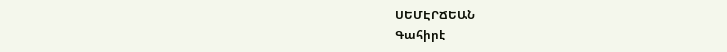ՍԵՄԷՐՃԵԱՆ
Գահիրէ